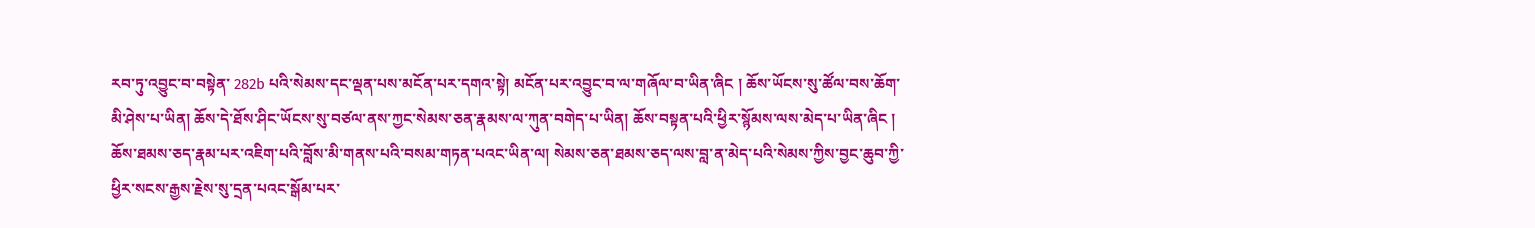རབ་ཏུ་འབྱུང་བ་བསྟེན་ 282b པའི་སེམས་དང་ལྡན་པས་མངོན་པར་དགའ་སྟེ། མངོན་པར་འབྱུང་བ་ལ་གཞོལ་བ་ཡིན་ཞིང ། ཆོས་ཡོངས་སུ་ཚོལ་བས་ཆོག་མི་ཤེས་པ་ཡིན། ཆོས་དེ་ཐོས་ཤིང་ཡོངས་སུ་བཙལ་ནས་ཀྱང་སེམས་ཅན་རྣམས་ལ་ཀུན་བགེད་པ་ཡིན། ཆོས་བསྟན་པའི་ཕྱིར་སྙོམས་ལས་མེད་པ་ཡིན་ཞིང ། ཆོས་ཐམས་ཅད་རྣམ་པར་འཇིག་པའི་བློས་མི་གནས་པའི་བསམ་གཏན་པའང་ཡིན་ལ། སེམས་ཅན་ཐམས་ཅད་ལས་བླ་ན་མེད་པའི་སེམས་ཀྱིས་བྱང་ཆུབ་ཀྱི་ཕྱིར་སངས་རྒྱས་རྗེས་སུ་དྲན་པའང་སྒོམ་པར་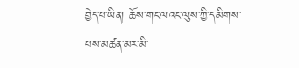བྱེད་པ་ཡིན། ཆོས་གང་ལའང་ལུས་ཀྱི་དམིགས་པས་མཚན་མར་མི་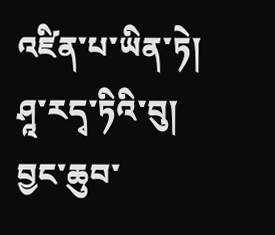འཛིན་པ་ཡིན་ཏེ། ཤཱ་རདྭ་ཏིའི་བུ། བྱང་ཆུབ་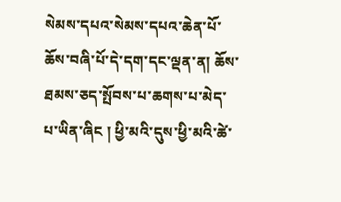སེམས་དཔའ་སེམས་དཔའ་ཆེན་པོ་ཆོས་བཞི་པོ་དེ་དག་དང་ལྡན་ན། ཆོས་ཐམས་ཅད་སྤོབས་པ་ཆགས་པ་མེད་པ་ཡིན་ཞིང ། ཕྱི་མའི་དུས་ཕྱི་མའི་ཚེ་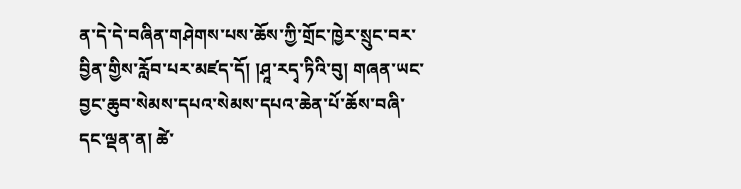ན་དེ་དེ་བཞིན་གཤེགས་པས་ཆོས་ཀྱི་གྲོང་ཁྱེར་སྲུང་བར་བྱིན་གྱིས་རློབ་པར་མཛད་དོ། །ཤཱ་རདྭ་ཏིའི་བུ། གཞན་ཡང་བྱང་ཆུབ་སེམས་དཔའ་སེམས་དཔའ་ཆེན་པོ་ཆོས་བཞི་དང་ལྡན་ན། ཚེ་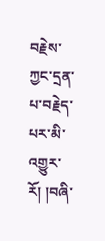བརྗེས་ཀྱང་དྲན་པ་བརྗེད་པར་མི་འགྱུར་རོ། །བཞི་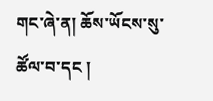གང་ཞེ་ན། ཆོས་ཡོངས་སུ་ཚོལ་བ་དང །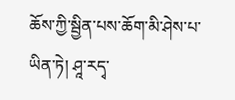ཆོས་ཀྱི་སྦྱིན་པས་ཆོག་མི་ཤེས་པ་ཡིན་ཏེ། ཤཱ་རདྭ་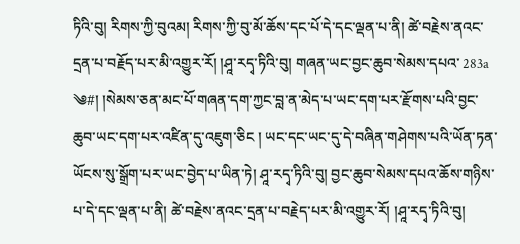ཏིའི་བུ། རིགས་ཀྱི་བུའམ། རིགས་ཀྱི་བུ་མོ་ཆོས་དང་པོ་དེ་དང་ལྡན་པ་ནི། ཚེ་བརྗེས་ནའང་དྲན་པ་བརྗོད་པར་མི་འགྱུར་རོ། །ཤཱ་རདྭ་ཏིའི་བུ། གཞན་ཡང་བྱང་ཆུབ་སེམས་དཔའ་ 283a ༄#། །སེམས་ཅན་མང་པོ་གཞན་དག་ཀྱང་བླ་ན་མེད་པ་ཡང་དག་པར་རྫོགས་པའི་བྱང་ཆུབ་ཡང་དག་པར་འཛིན་དུ་འཇུག་ཅིང ། ཡང་དང་ཡང་དུ་དེ་བཞིན་གཤེགས་པའི་ཡོན་ཏན་ཡོངས་སུ་སྒྲོག་པར་ཡང་བྱེད་པ་ཡིན་ཏེ། ཤཱ་རདྭ་ཏིའི་བུ། བྱང་ཆུབ་སེམས་དཔའ་ཆོས་གཉིས་པ་དེ་དང་ལྡན་པ་ནི། ཚེ་བརྗེས་ནའང་དྲན་པ་བརྗེད་པར་མི་འགྱུར་རོ། །ཤཱ་རདྭ་ཏིའི་བུ།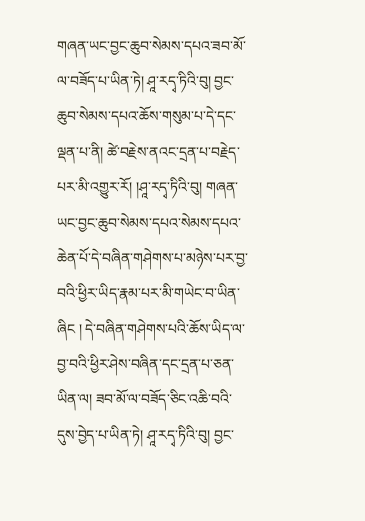གཞན་ཡང་བྱང་ཆུབ་སེམས་དཔའ་ཟབ་མོ་ལ་བཟོད་པ་ཡིན་ཏེ། ཤཱ་རདྭ་ཏིའི་བུ། བྱང་ཆུབ་སེམས་དཔའ་ཆོས་གསུམ་པ་དེ་དང་ལྡན་པ་ནི། ཚེ་བརྗེས་ནའང་དྲན་པ་བརྗེད་པར་མི་འགྱུར་རོ། །ཤཱ་རདྭ་ཏིའི་བུ། གཞན་ཡང་བྱང་ཆུབ་སེམས་དཔའ་སེམས་དཔའ་ཆེན་པོ་དེ་བཞིན་གཤེགས་པ་མཉེས་པར་བྱ་བའི་ཕྱིར་ཡིད་རྣམ་པར་མི་གཡེང་བ་ཡིན་ཞིང ། དེ་བཞིན་གཤེགས་པའི་ཆོས་ཡིད་ལ་བྱ་བའི་ཕྱིར་ཤེས་བཞིན་དང་དྲན་པ་ཅན་ཡིན་ལ། ཟབ་མོ་ལ་བཟོད་ཅིང་འཆི་བའི་དུས་བྱེད་པ་ཡིན་ཏེ། ཤཱ་རདྭ་ཏིའི་བུ། བྱང་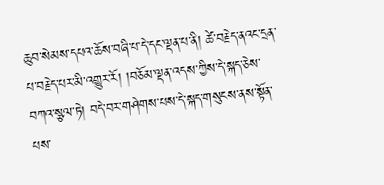ཆུབ་སེམས་དཔའ་ཆོས་བཞི་པ་དེ་དང་ལྡན་པ་ནི། ཚེ་བརྗེད་ནའང་དྲན་པ་བརྗེད་པར་མི་འགྱུར་རོ། །བཅོམ་ལྡན་འདས་ཀྱིས་དེ་སྐད་ཅེས་བཀའ་སྩལ་ཏེ། བདེ་བར་གཤེགས་པས་དེ་སྐད་གསུངས་ནས་སྟོན་པས་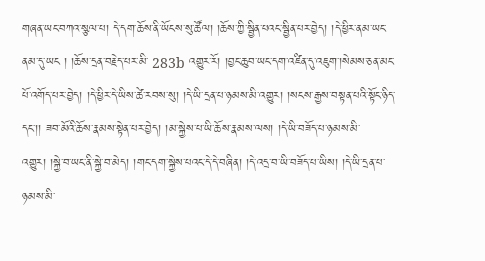གཞན་ཡང་བཀའ་སྩལ་པ། དེ་དག་ཆོས་ནི་ཡོངས་སུ་ཚོལ། །ཆོས་ཀྱི་སྦྱིན་པའང་སྦྱིན་པར་བྱེད། །དེ་ཕྱིར་ནམ་ཡང་ནམ་དུ་ཡང ། །ཆོས་དྲན་བརྗེད་པར་མི་ 283b འགྱུར་རོ། །བྱང་ཆུབ་ཡང་དག་འཛིན་དུ་འཇུག་།སེམས་ཅན་མང་པོ་འགོད་པར་བྱེད། །དེ་ཕྱིར་དེ་ཡིས་ཚེ་རབས་སུ། །དེ་ཡི་དྲན་པ་ཉམས་མི་འགྱུར། །སངས་རྒྱས་བསྟན་པའི་སྟོང་ཉིད་དང་།། ཟབ་མོའི་ཆོས་རྣམས་སྟེན་པར་བྱེད། །མ་སྐྱེས་པ་ཡི་ཆོས་རྣམས་ལས། །དེ་ཡི་བཟོད་པ་ཉམས་མི་འགྱུར། །སྐྱེ་བ་ཡང་ནི་སྐྱེ་བ་མེད། །གང་དག་སྐྱེས་པའང་དེ་དེ་བཞིན། །དེ་འདྲ་བ་ཡི་བཟོད་པ་ཡིས། །དེ་ཡི་དྲན་པ་ཉམས་མི་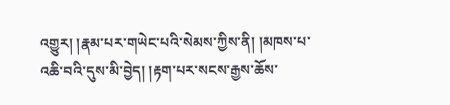འགྱུར། །རྣམ་པར་གཡེང་པའི་སེམས་ཀྱིས་ནི། །མཁས་པ་འཆི་བའི་དུས་མི་བྱེད། །རྟག་པར་སངས་རྒྱས་ཆོས་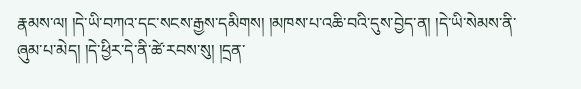རྣམས་ལ། །དེ་ཡི་བཀའ་དང་སངས་རྒྱས་དམིགས། །མཁས་པ་འཆི་བའི་དུས་བྱེད་ན། །དེ་ཡི་སེམས་ནི་ཞུམ་པ་མེད། །དེ་ཕྱིར་དེ་ནི་ཚེ་རབས་སུ། །དྲན་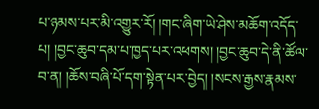པ་ཉམས་པར་མི་འགྱུར་རོ། །གང་ཞིག་ཡེ་ཤེས་མཆོག་འདོད་པ། །བྱང་ཆུབ་དམ་པ་ཁྱད་པར་འཕགས། །བྱང་ཆུབ་དེ་ནི་ཚོལ་བ་ན། །ཆོས་བཞི་པོ་དག་སྟེན་པར་བྱེད། །སངས་རྒྱས་རྣམས་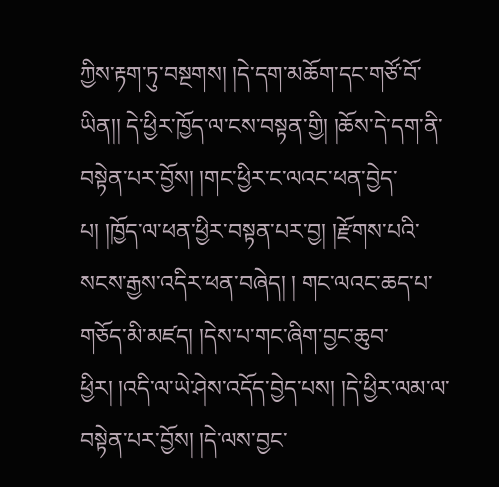ཀྱིས་རྟག་ཏུ་བསྔགས། །དེ་དག་མཆོག་དང་གཙོ་བོ་ཡིན།། དེ་ཕྱིར་ཁྱོད་ལ་ངས་བསྟན་གྱི། །ཆོས་དེ་དག་ནི་བསྟེན་པར་བྱོས། །གང་ཕྱིར་ང་ལའང་ཕན་བྱེད་པ། །ཁྱོད་ལ་ཕན་ཕྱིར་བསྟན་པར་བྱ། །རྫོགས་པའི་སངས་རྒྱས་འདིར་ཕན་བཞེད། ། གང་ལའང་ཆད་པ་གཅོད་མི་མཛད། །དེས་པ་གང་ཞིག་བྱང་ཆུབ་ཕྱིར། །འདི་ལ་ཡེ་ཤེས་འདོད་བྱེད་པས། །དེ་ཕྱིར་ལམ་ལ་བསྟེན་པར་བྱོས། །དེ་ལས་བྱང་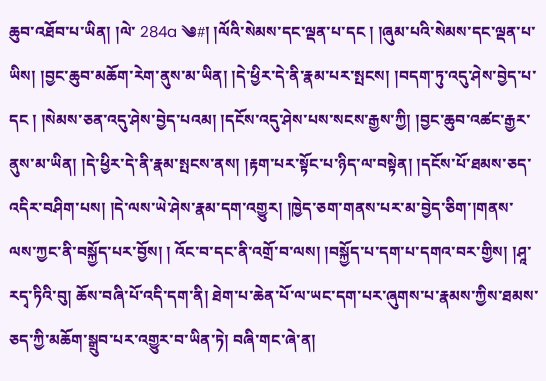ཆུབ་འཐོབ་པ་ཡིན། །ལེ་ 284a ༄#། །ལོའི་སེམས་དང་ལྡན་པ་དང ། །ཞུམ་པའི་སེམས་དང་ལྡན་པ་ཡིས། །བྱང་ཆུབ་མཆོག་རེག་ནུས་མ་ཡིན། །དེ་ཕྱིར་དེ་ནི་རྣམ་པར་སྤངས། །བདག་ཏུ་འདུ་ཤེས་བྱེད་པ་དང ། །སེམས་ཅན་འདུ་ཤེས་བྱེད་པའམ། །དངོས་འདུ་ཤེས་པས་སངས་རྒྱས་ཀྱི། །བྱང་ཆུབ་འཚང་རྒྱར་ནུས་མ་ཡིན། །དེ་ཕྱིར་དེ་ནི་རྣམ་སྤངས་ནས། །རྟག་པར་སྟོང་པ་ཉིད་ལ་བསྟེན། །དངོས་པོ་ཐམས་ཅད་འདིར་བཤིག་པས། །དེ་ལས་ཡེ་ཤེས་རྣམ་དག་འགྱུར། །ཁྱེད་ཅག་གནས་པར་མ་བྱེད་ཅིག་།གནས་ལས་ཀྱང་ནི་བསྐྱོད་པར་བྱོས། ། འོང་བ་དང་ནི་འགྲོ་བ་ལས། །བསྐྱོད་པ་དག་པ་དགའ་བར་གྱིས། །ཤཱ་རདྭ་ཏིའི་བུ། ཆོས་བཞི་པོ་འདི་དག་ནི། ཐེག་པ་ཆེན་པོ་ལ་ཡང་དག་པར་ཞུགས་པ་རྣམས་ཀྱིས་ཐམས་ཅད་ཀྱི་མཆོག་སྒྲུབ་པར་འགྱུར་བ་ཡིན་ཏེ། བཞི་གང་ཞེ་ན།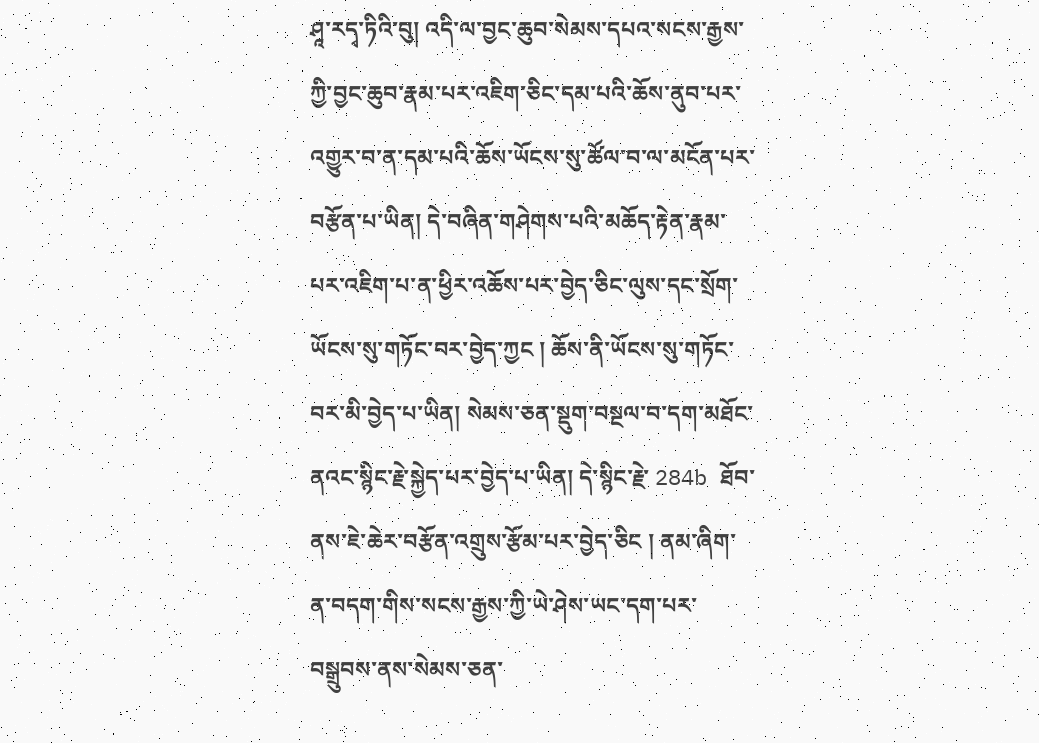ཤཱ་རདྭ་ཏིའི་བུ། འདི་ལ་བྱང་ཆུབ་སེམས་དཔའ་སངས་རྒྱས་ཀྱི་བྱང་ཆུབ་རྣམ་པར་འཇིག་ཅིང་དམ་པའི་ཆོས་ནུབ་པར་འགྱུར་བ་ན་དམ་པའི་ཆོས་ཡོངས་སུ་ཚོལ་བ་ལ་མངོན་པར་བརྩོན་པ་ཡིན། དེ་བཞིན་གཤེགས་པའི་མཆོད་རྟེན་རྣམ་པར་འཇིག་པ་ན་ཕྱིར་འཆོས་པར་བྱེད་ཅིང་ལུས་དང་སྲོག་ཡོངས་སུ་གཏོང་བར་བྱེད་ཀྱང ། ཆོས་ནི་ཡོངས་སུ་གཏོང་བར་མི་བྱེད་པ་ཡིན། སེམས་ཅན་སྡུག་བསྔལ་བ་དག་མཐོང་ནའང་སྙིང་རྗེ་སྐྱེད་པར་བྱེད་པ་ཡིན། དེ་སྙིང་རྗེ་ 284b ཐོབ་ནས་ཇེ་ཆེར་བརྩོན་འགྲུས་རྩོམ་པར་བྱེད་ཅིང ། ནམ་ཞིག་ན་བདག་གིས་སངས་རྒྱས་ཀྱི་ཡེ་ཤེས་ཡང་དག་པར་བསྒྲུབས་ནས་སེམས་ཅན་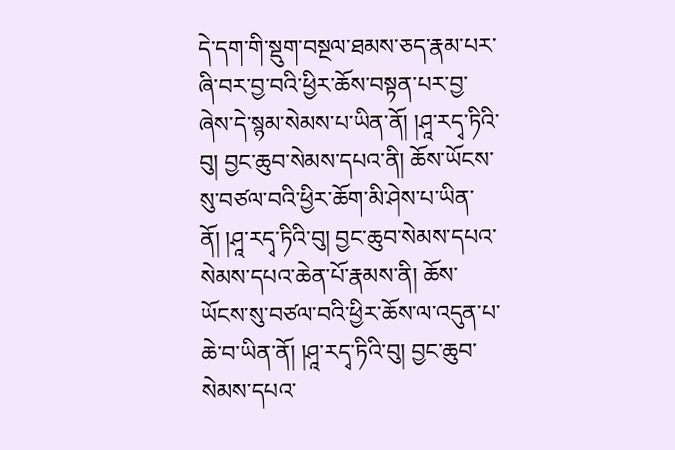དེ་དག་གི་སྡུག་བསྔལ་ཐམས་ཅད་རྣམ་པར་ཞི་བར་བྱ་བའི་ཕྱིར་ཆོས་བསྟན་པར་བྱ་ཞེས་དེ་སྙམ་སེམས་པ་ཡིན་ནོ། །ཤཱ་རདྭ་ཏིའི་བུ། བྱང་ཆུབ་སེམས་དཔའ་ནི། ཆོས་ཡོངས་སུ་བཙལ་བའི་ཕྱིར་ཆོག་མི་ཤེས་པ་ཡིན་ནོ། །ཤཱ་རདྭ་ཏིའི་བུ། བྱང་ཆུབ་སེམས་དཔའ་སེམས་དཔའ་ཆེན་པོ་རྣམས་ནི། ཆོས་ཡོངས་སུ་བཙལ་བའི་ཕྱིར་ཆོས་ལ་འདུན་པ་ཆེ་བ་ཡིན་ནོ། །ཤཱ་རདྭ་ཏིའི་བུ། བྱང་ཆུབ་སེམས་དཔའ་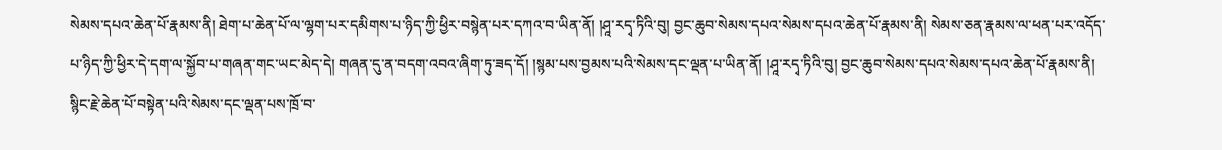སེམས་དཔའ་ཆེན་པོ་རྣམས་ནི། ཐེག་པ་ཆེན་པོ་ལ་ལྷག་པར་དམིགས་པ་ཉིད་ཀྱི་ཕྱིར་བསྙེན་པར་དཀའ་བ་ཡིན་ནོ། །ཤཱ་རདྭ་ཏིའི་བུ། བྱང་ཆུབ་སེམས་དཔའ་སེམས་དཔའ་ཆེན་པོ་རྣམས་ནི། སེམས་ཅན་རྣམས་ལ་ཕན་པར་འདོད་པ་ཉིད་ཀྱི་ཕྱིར་དེ་དག་ལ་སྐྱོབ་པ་གཞན་གང་ཡང་མེད་དེ། གཞན་དུ་ན་བདག་འབའ་ཞིག་ཏུ་ཟད་དོ། །སྙམ་པས་བྱམས་པའི་སེམས་དང་ལྡན་པ་ཡིན་ནོ། །ཤཱ་རདྭ་ཏིའི་བུ། བྱང་ཆུབ་སེམས་དཔའ་སེམས་དཔའ་ཆེན་པོ་རྣམས་ནི། སྙིང་རྗེ་ཆེན་པོ་བསྟེན་པའི་སེམས་དང་ལྡན་པས་ཁྲོ་བ་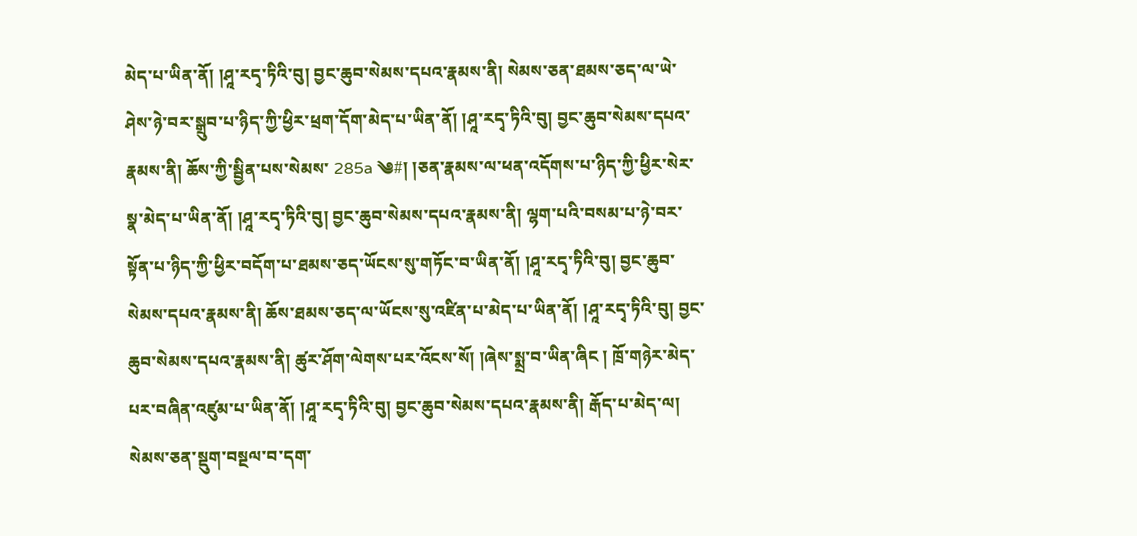མེད་པ་ཡིན་ནོ། །ཤཱ་རདྭ་ཏིའི་བུ། བྱང་ཆུབ་སེམས་དཔའ་རྣམས་ནི། སེམས་ཅན་ཐམས་ཅད་ལ་ཡེ་ཤེས་ཉེ་བར་སྒྲུབ་པ་ཉིད་ཀྱི་ཕྱིར་ཕྲག་དོག་མེད་པ་ཡིན་ནོ། །ཤཱ་རདྭ་ཏིའི་བུ། བྱང་ཆུབ་སེམས་དཔའ་རྣམས་ནི། ཆོས་ཀྱི་སྦྱིན་པས་སེམས་ 285a ༄#། །ཅན་རྣམས་ལ་ཕན་འདོགས་པ་ཉིད་ཀྱི་ཕྱིར་སེར་སྣ་མེད་པ་ཡིན་ནོ། །ཤཱ་རདྭ་ཏིའི་བུ། བྱང་ཆུབ་སེམས་དཔའ་རྣམས་ནི། ལྷག་པའི་བསམ་པ་ཉེ་བར་སྟོན་པ་ཉིད་ཀྱི་ཕྱིར་བདོག་པ་ཐམས་ཅད་ཡོངས་སུ་གཏོང་བ་ཡིན་ནོ། །ཤཱ་རདྭ་ཏིའི་བུ། བྱང་ཆུབ་སེམས་དཔའ་རྣམས་ནི། ཆོས་ཐམས་ཅད་ལ་ཡོངས་སུ་འཛིན་པ་མེད་པ་ཡིན་ནོ། །ཤཱ་རདྭ་ཏིའི་བུ། བྱང་ཆུབ་སེམས་དཔའ་རྣམས་ནི། ཚུར་ཤོག་ལེགས་པར་འོངས་སོ། །ཞེས་སྨྲ་བ་ཡིན་ཞིང ། ཁྲོ་གཉེར་མེད་པར་བཞིན་འཛུམ་པ་ཡིན་ནོ། །ཤཱ་རདྭ་ཏིའི་བུ། བྱང་ཆུབ་སེམས་དཔའ་རྣམས་ནི། རྒོད་པ་མེད་ལ། སེམས་ཅན་སྡུག་བསྔལ་བ་དག་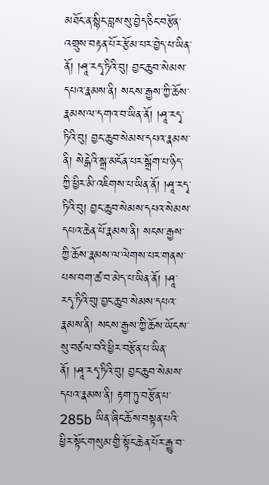མཐོང་ན་སྙིང་བླས་སུ་བྱེད་ཅིང་བརྩོན་འགྲུས་བརྟན་པོར་རྩོམ་པར་བྱེད་པ་ཡིན་ནོ། །ཤཱ་རདྭ་ཏིའི་བུ། བྱང་ཆུབ་སེམས་དཔའ་རྣམས་ནི། སངས་རྒྱས་ཀྱི་ཆོས་རྣམས་ལ་དགའ་བ་ཡིན་ནོ། །ཤཱ་རདྭ་ཏིའི་བུ། བྱང་ཆུབ་སེམས་དཔའ་རྣམས་ནི། སེངྒེའི་སྒྲ་མངོན་པར་སྒྲོག་པ་ཉིད་ཀྱི་ཕྱིར་མི་འཇིགས་པ་ཡིན་ནོ། །ཤཱ་རདྭ་ཏིའི་བུ། བྱང་ཆུབ་སེམས་དཔའ་སེམས་དཔའ་ཆེན་པོ་རྣམས་ནི། སངས་རྒྱས་ཀྱི་ཆོས་རྣམས་ལ་ལེགས་པར་གནས་པས་བག་ཚ་བ་མེད་པ་ཡིན་ནོ། །ཤཱ་རདྭ་ཏིའི་བུ།་བྱང་ཆུབ་སེམས་དཔའ་རྣམས་ནི། སངས་རྒྱས་ཀྱི་ཆོས་ཡོངས་སུ་བཙལ་བའི་ཕྱིར་བརྩོན་པ་ཡིན་ནོ། །ཤཱ་རདྭ་ཏིའི་བུ། བྱང་ཆུབ་སེམས་དཔའ་རྣམས་ནི། རྟག་ཏུ་བརྩོན་པ་ 285b ཡིན་ཞིང་ཆོས་བསྟན་པའི་ཕྱིར་སྟོང་གསུམ་གྱི་སྟོང་ཆེན་པོར་རྒྱུ་བ་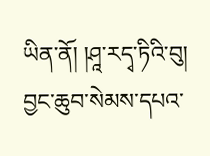ཡིན་ནོ། །ཤཱ་རདྭ་ཏིའི་བུ། བྱང་ཆུབ་སེམས་དཔའ་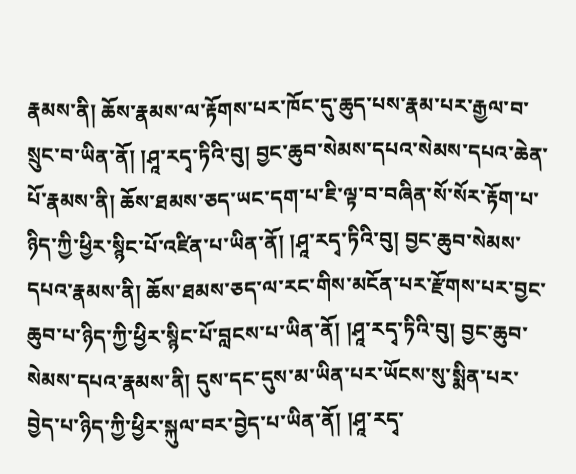རྣམས་ནི། ཆོས་རྣམས་ལ་རྟོགས་པར་ཁོང་དུ་ཆུད་པས་རྣམ་པར་རྒྱལ་བ་སྲུང་བ་ཡིན་ནོ། །ཤཱ་རདྭ་ཏིའི་བུ། བྱང་ཆུབ་སེམས་དཔའ་སེམས་དཔའ་ཆེན་པོ་རྣམས་ནི། ཆོས་ཐམས་ཅད་ཡང་དག་པ་ཇི་ལྟ་བ་བཞིན་སོ་སོར་རྟོག་པ་ཉིད་ཀྱི་ཕྱིར་སྙིང་པོ་འཛིན་པ་ཡིན་ནོ། །ཤཱ་རདྭ་ཏིའི་བུ། བྱང་ཆུབ་སེམས་དཔའ་རྣམས་ནི། ཆོས་ཐམས་ཅད་ལ་རང་གིས་མངོན་པར་རྫོགས་པར་བྱང་ཆུབ་པ་ཉིད་ཀྱི་ཕྱིར་སྙིང་པོ་བླངས་པ་ཡིན་ནོ། །ཤཱ་རདྭ་ཏིའི་བུ། བྱང་ཆུབ་སེམས་དཔའ་རྣམས་ནི། དུས་དང་དུས་མ་ཡིན་པར་ཡོངས་སུ་སྨིན་པར་བྱེད་པ་ཉིད་ཀྱི་ཕྱིར་སྐུལ་བར་བྱེད་པ་ཡིན་ནོ། །ཤཱ་རདྭ་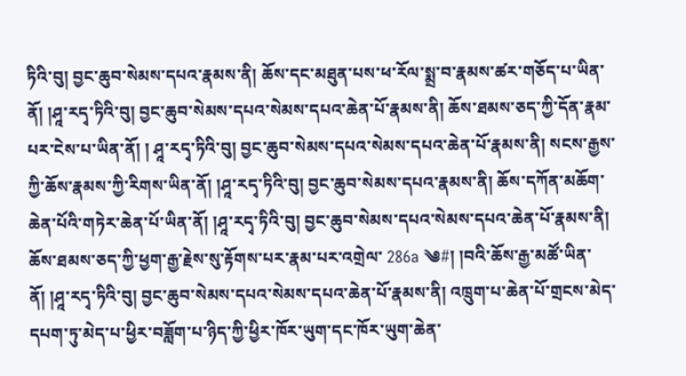ཏིའི་བུ། བྱང་ཆུབ་སེམས་དཔའ་རྣམས་ནི། ཆོས་དང་མཐུན་པས་ཕ་རོལ་སྨྲ་བ་རྣམས་ཚར་གཅོད་པ་ཡིན་ནོ། །ཤཱ་རདྭ་ཏིའི་བུ། བྱང་ཆུབ་སེམས་དཔའ་སེམས་དཔའ་ཆེན་པོ་རྣམས་ནི། ཆོས་ཐམས་ཅད་ཀྱི་དོན་རྣམ་པར་ངེས་པ་ཡིན་ནོ། ། ཤཱ་རདྭ་ཏིའི་བུ། བྱང་ཆུབ་སེམས་དཔའ་སེམས་དཔའ་ཆེན་པོ་རྣམས་ནི། སངས་རྒྱས་ཀྱི་ཆོས་རྣམས་ཀྱི་རིགས་ཡིན་ནོ། །ཤཱ་རདྭ་ཏིའི་བུ། བྱང་ཆུབ་སེམས་དཔའ་རྣམས་ནི། ཆོས་དཀོན་མཆོག་ཆེན་པོའི་གཏེར་ཆེན་པོ་ཡིན་ནོ། །ཤཱ་རདྭ་ཏིའི་བུ། བྱང་ཆུབ་སེམས་དཔའ་སེམས་དཔའ་ཆེན་པོ་རྣམས་ནི། ཆོས་ཐམས་ཅད་ཀྱི་ཕྱག་རྒྱ་རྗེས་སུ་རྟོགས་པར་རྣམ་པར་འགྲེལ་ 286a ༄#། །བའི་ཆོས་རྒྱ་མཚོ་ཡིན་ནོ། །ཤཱ་རདྭ་ཏིའི་བུ། བྱང་ཆུབ་སེམས་དཔའ་སེམས་དཔའ་ཆེན་པོ་རྣམས་ནི། འཁྲུག་པ་ཆེན་པོ་གྲངས་མེད་དཔག་ཏུ་མེད་པ་ཕྱིར་བཟློག་པ་ཉིད་ཀྱི་ཕྱིར་ཁོར་ཡུག་དང་ཁོར་ཡུག་ཆེན་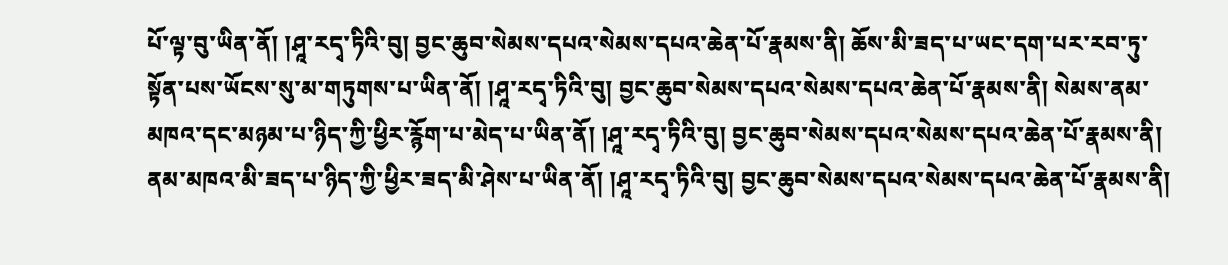པོ་ལྟ་བུ་ཡིན་ནོ། །ཤཱ་རདྭ་ཏིའི་བུ། བྱང་ཆུབ་སེམས་དཔའ་སེམས་དཔའ་ཆེན་པོ་རྣམས་ནི། ཆོས་མི་ཟད་པ་ཡང་དག་པར་རབ་ཏུ་སྟོན་པས་ཡོངས་སུ་མ་གཏུགས་པ་ཡིན་ནོ། །ཤཱ་རདྭ་ཏིའི་བུ། བྱང་ཆུབ་སེམས་དཔའ་སེམས་དཔའ་ཆེན་པོ་རྣམས་ནི། སེམས་ནམ་མཁའ་དང་མཉམ་པ་ཉིད་ཀྱི་ཕྱིར་རྙོག་པ་མེད་པ་ཡིན་ནོ། །ཤཱ་རདྭ་ཏིའི་བུ། བྱང་ཆུབ་སེམས་དཔའ་སེམས་དཔའ་ཆེན་པོ་རྣམས་ནི། ནམ་མཁའ་མི་ཟད་པ་ཉིད་ཀྱི་ཕྱིར་ཟད་མི་ཤེས་པ་ཡིན་ནོ། །ཤཱ་རདྭ་ཏིའི་བུ། བྱང་ཆུབ་སེམས་དཔའ་སེམས་དཔའ་ཆེན་པོ་རྣམས་ནི།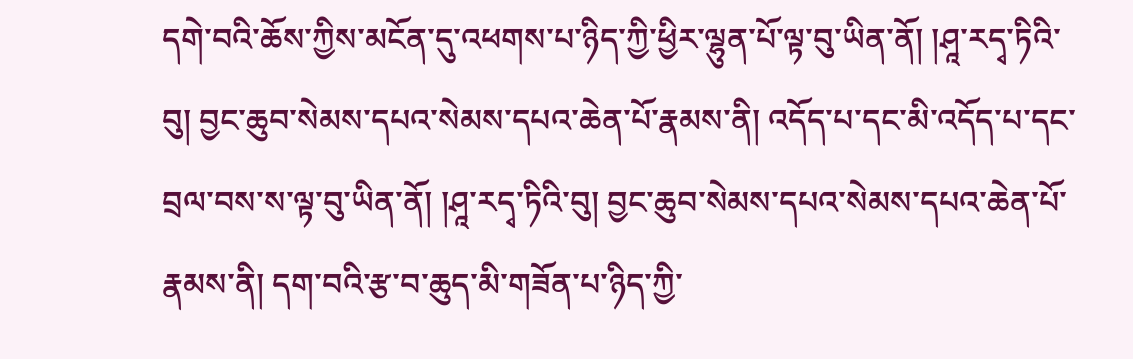དགེ་བའི་ཆོས་ཀྱིས་མངོན་དུ་འཕགས་པ་ཉིད་ཀྱི་ཕྱིར་ལྷུན་པོ་ལྟ་བུ་ཡིན་ནོ། །ཤཱ་རདྭ་ཏིའི་བུ། བྱང་ཆུབ་སེམས་དཔའ་སེམས་དཔའ་ཆེན་པོ་རྣམས་ནི། འདོད་པ་དང་མི་འདོད་པ་དང་བྲལ་བས་ས་ལྟ་བུ་ཡིན་ནོ། །ཤཱ་རདྭ་ཏིའི་བུ། བྱང་ཆུབ་སེམས་དཔའ་སེམས་དཔའ་ཆེན་པོ་རྣམས་ནི། དག་བའི་རྩ་བ་ཆུད་མི་གཟོན་པ་ཉིད་ཀྱི་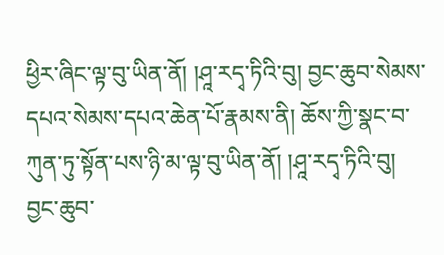ཕྱིར་ཞིང་ལྟ་བུ་ཡིན་ནོ། །ཤཱ་རདྭ་ཏིའི་བུ། བྱང་ཆུབ་སེམས་དཔའ་སེམས་དཔའ་ཆེན་པོ་རྣམས་ནི། ཆོས་ཀྱི་སྣང་བ་ཀུན་ཏུ་སྟོན་པས་ཉི་མ་ལྟ་བུ་ཡིན་ནོ། །ཤཱ་རདྭ་ཏིའི་བུ། བྱང་ཆུབ་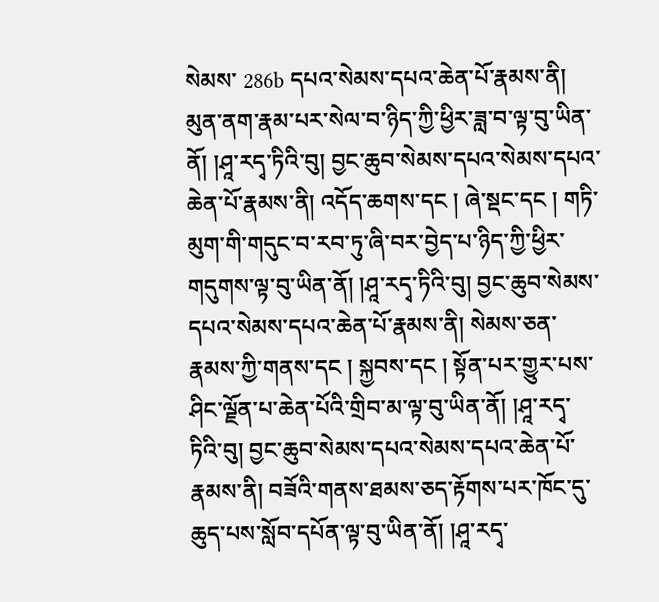སེམས་ 286b དཔའ་སེམས་དཔའ་ཆེན་པོ་རྣམས་ནི། མུན་ནག་རྣམ་པར་སེལ་བ་ཉིད་ཀྱི་ཕྱིར་ཟླ་བ་ལྟ་བུ་ཡིན་ནོ། །ཤཱ་རདྭ་ཏིའི་བུ། བྱང་ཆུབ་སེམས་དཔའ་སེམས་དཔའ་ཆེན་པོ་རྣམས་ནི། འདོད་ཆགས་དང ། ཞེ་སྡང་དང ། གཏི་མུག་གི་གདུང་བ་རབ་ཏུ་ཞི་བར་བྱེད་པ་ཉིད་ཀྱི་ཕྱིར་གདུགས་ལྟ་བུ་ཡིན་ནོ། །ཤཱ་རདྭ་ཏིའི་བུ། བྱང་ཆུབ་སེམས་དཔའ་སེམས་དཔའ་ཆེན་པོ་རྣམས་ནི། སེམས་ཅན་རྣམས་ཀྱི་གནས་དང ། སྐྱབས་དང ། སྟོན་པར་གྱུར་པས་ཤིང་ལྗོན་པ་ཆེན་པོའི་གྲིབ་མ་ལྟ་བུ་ཡིན་ནོ། །ཤཱ་རདྭ་ཏིའི་བུ། བྱང་ཆུབ་སེམས་དཔའ་སེམས་དཔའ་ཆེན་པོ་རྣམས་ནི། བཟོའི་གནས་ཐམས་ཅད་རྟོགས་པར་ཁོང་དུ་ཆུད་པས་སློབ་དཔོན་ལྟ་བུ་ཡིན་ནོ། །ཤཱ་རདྭ་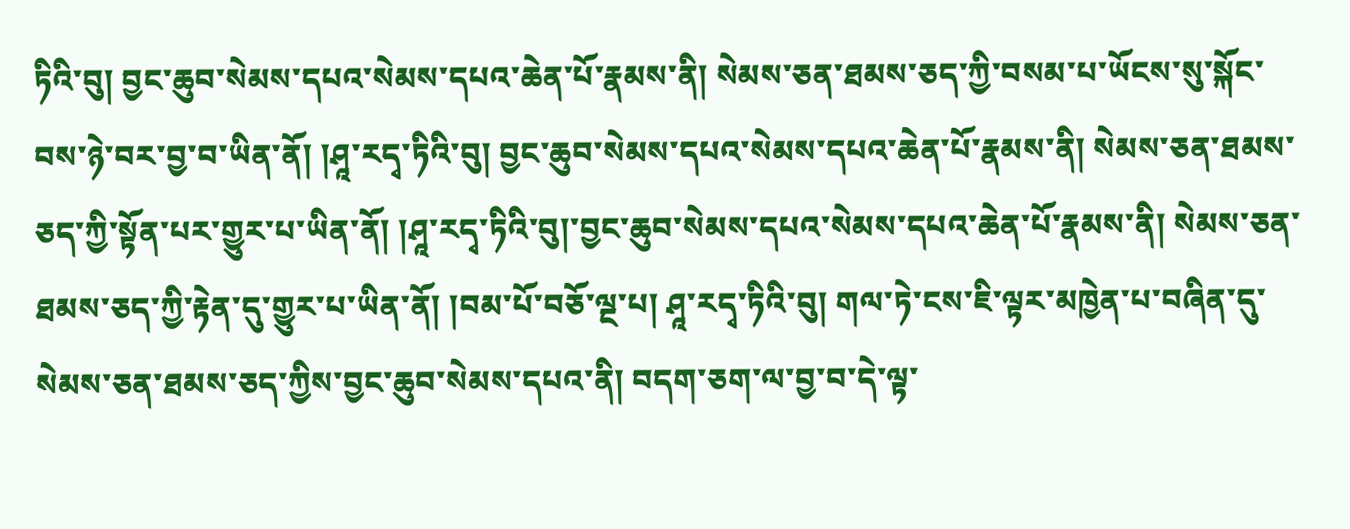ཏིའི་བུ། བྱང་ཆུབ་སེམས་དཔའ་སེམས་དཔའ་ཆེན་པོ་རྣམས་ནི། སེམས་ཅན་ཐམས་ཅད་ཀྱི་བསམ་པ་ཡོངས་སུ་སྐོང་བས་ཉེ་བར་བྱ་བ་ཡིན་ནོ། །ཤཱ་རདྭ་ཏིའི་བུ། བྱང་ཆུབ་སེམས་དཔའ་སེམས་དཔའ་ཆེན་པོ་རྣམས་ནི། སེམས་ཅན་ཐམས་ཅད་ཀྱི་སྟོན་པར་གྱུར་པ་ཡིན་ནོ། །ཤཱ་རདྭ་ཏིའི་བུ།་བྱང་ཆུབ་སེམས་དཔའ་སེམས་དཔའ་ཆེན་པོ་རྣམས་ནི། སེམས་ཅན་ཐམས་ཅད་ཀྱི་རྟེན་དུ་གྱུར་པ་ཡིན་ནོ། །བམ་པོ་བཅོ་ལྔ་པ། ཤཱ་རདྭ་ཏིའི་བུ། གལ་ཏེ་ངས་ཇི་ལྟར་མཁྱེན་པ་བཞིན་དུ་སེམས་ཅན་ཐམས་ཅད་ཀྱིས་བྱང་ཆུབ་སེམས་དཔའ་ནི། བདག་ཅག་ལ་བྱ་བ་དེ་ལྟ་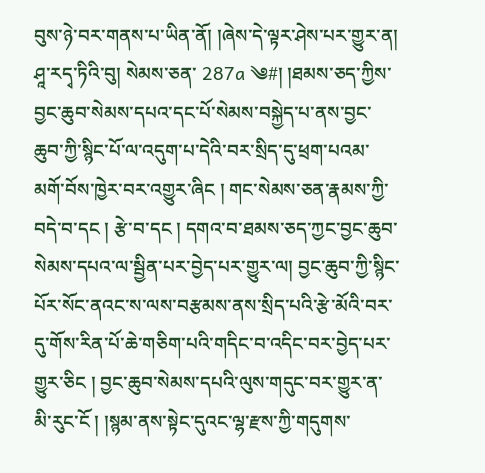བུས་ཉེ་བར་གནས་པ་ཡིན་ནོ། །ཞེས་དེ་ལྟར་ཤེས་པར་གྱུར་ན། ཤཱ་རདྭ་ཏིའི་བུ། སེམས་ཅན་ 287a ༄#། །ཐམས་ཅད་ཀྱིས་བྱང་ཆུབ་སེམས་དཔའ་དང་པོ་སེམས་བསྐྱེད་པ་ནས་བྱང་ཆུབ་ཀྱི་སྙིང་པོ་ལ་འདུག་པ་དེའི་བར་སྲིད་དུ་ཕྲག་པའམ་མགོ་བོས་ཁྱེར་བར་འགྱུར་ཞིང ། གང་སེམས་ཅན་རྣམས་ཀྱི་བདེ་བ་དང ། རྩེ་བ་དང ། དགའ་བ་ཐམས་ཅད་ཀྱང་བྱང་ཆུབ་སེམས་དཔའ་ལ་སྦྱིན་པར་བྱེད་པར་གྱུར་ལ། བྱང་ཆུབ་ཀྱི་སྙིང་པོར་སོང་ནའང་ས་ལས་བརྩམས་ནས་སྲིད་པའི་རྩེ་མོའི་བར་དུ་གོས་རིན་པོ་ཆེ་གཅིག་པའི་གདིང་བ་འདིང་བར་བྱེད་པར་གྱུར་ཅིང ། བྱང་ཆུབ་སེམས་དཔའི་ལུས་གདུང་བར་གྱུར་ན་མི་རུང་ངོ ། །སྙམ་ནས་སྟེང་དུའང་ལྷ་རྫས་ཀྱི་གདུགས་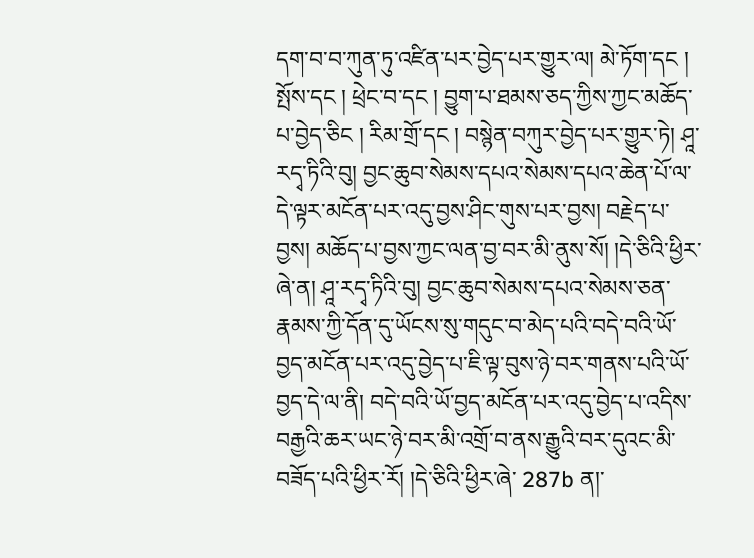དག་བ་བ་ཀུན་ཏུ་འཛིན་པར་བྱེད་པར་གྱུར་ལ། མེ་ཏོག་དང ། སྤོས་དང ། ཕྲེང་བ་དང ། བྱུག་པ་ཐམས་ཅད་ཀྱིས་ཀྱང་མཆོད་པ་བྱེད་ཅིང ། རིམ་གྲོ་དང ། བསྙེན་བཀུར་བྱེད་པར་གྱུར་ཏེ། ཤཱ་རདྭ་ཏིའི་བུ། བྱང་ཆུབ་སེམས་དཔའ་སེམས་དཔའ་ཆེན་པོ་ལ་དེ་ལྟར་མངོན་པར་འདུ་བྱས་ཤིང་གུས་པར་བྱས། བརྗེད་པ་བྱས། མཆོད་པ་བྱས་ཀྱང་ལན་བྱ་བར་མི་ནུས་སོ། །དེ་ཅིའི་ཕྱིར་ཞེ་ན། ཤཱ་རདྭ་ཏིའི་བུ། བྱང་ཆུབ་སེམས་དཔའ་སེམས་ཅན་རྣམས་ཀྱི་དོན་དུ་ཡོངས་སུ་གདུང་བ་མེད་པའི་བདེ་བའི་ཡོ་བྱད་མངོན་པར་འདུ་བྱེད་པ་ཇི་ལྟ་བུས་ཉེ་བར་གནས་པའི་ཡོ་བྱད་དེ་ལ་ནི། བདེ་བའི་ཡོ་བྱད་མངོན་པར་འདུ་བྱེད་པ་འདིས་བརྒྱའི་ཆར་ཡང་ཉེ་བར་མི་འགྲོ་བ་ནས་རྒྱུའི་བར་དུའང་མི་བཟོད་པའི་ཕྱིར་རོ། །དེ་ཅིའི་ཕྱིར་ཞེ་ 287b ན།་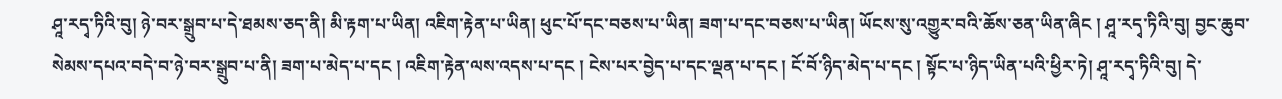ཤཱ་རདྭ་ཏིའི་བུ། ཉེ་བར་སྒྲུབ་པ་དེ་ཐམས་ཅད་ནི། མི་རྟག་པ་ཡིན། འཇིག་རྟེན་པ་ཡིན། ཕུང་པོ་དང་བཅས་པ་ཡིན། ཟག་པ་དང་བཅས་པ་ཡིན། ཡོངས་སུ་འགྱུར་བའི་ཆོས་ཅན་ཡིན་ཞིང ། ཤཱ་རདྭ་ཏིའི་བུ། བྱང་ཆུབ་སེམས་དཔའ་བདེ་བ་ཉེ་བར་སྒྲུབ་པ་ནི། ཟག་པ་མེད་པ་དང ། འཇིག་རྟེན་ལས་འདས་པ་དང ། ངེས་པར་བྱེད་པ་དང་ལྡན་པ་དང ། ངོ་བོ་ཉིད་མེད་པ་དང ། སྟོང་པ་ཉིད་ཡིན་པའི་ཕྱིར་ཏེ། ཤཱ་རདྭ་ཏིའི་བུ། དེ་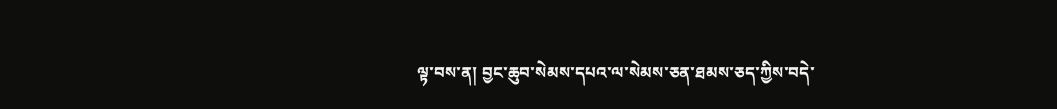ལྟ་བས་ན། བྱང་ཆུབ་སེམས་དཔའ་ལ་སེམས་ཅན་ཐམས་ཅད་ཀྱིས་བདེ་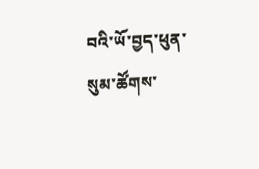བའི་ཡོ་བྱད་ཕུན་སུམ་ཚོགས་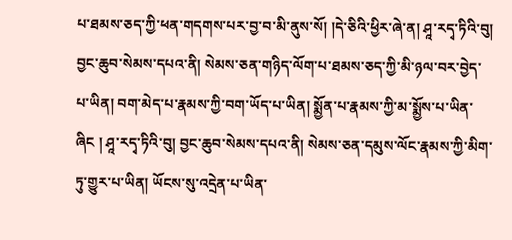པ་ཐམས་ཅད་ཀྱི་ཕན་གདགས་པར་བྱ་བ་མི་ནུས་སོ། །དེ་ཅིའི་ཕྱིར་ཞེ་ན། ཤཱ་རདྭ་ཏིའི་བུ། བྱང་ཆུབ་སེམས་དཔའ་ནི། སེམས་ཅན་གཉིད་ལོག་པ་ཐམས་ཅད་ཀྱི་མི་ཉལ་བར་བྱེད་པ་ཡིན། བག་མེད་པ་རྣམས་ཀྱི་བག་ཡོད་པ་ཡིན། སྨྱོན་པ་རྣམས་ཀྱི་མ་སྨྱོས་པ་ཡིན་ཞིང ། ཤཱ་རདྭ་ཏིའི་བུ། བྱང་ཆུབ་སེམས་དཔའ་ནི། སེམས་ཅན་དམུས་ལོང་རྣམས་ཀྱི་མིག་ཏུ་གྱུར་པ་ཡིན། ཡོངས་སུ་འདྲེན་པ་ཡིན་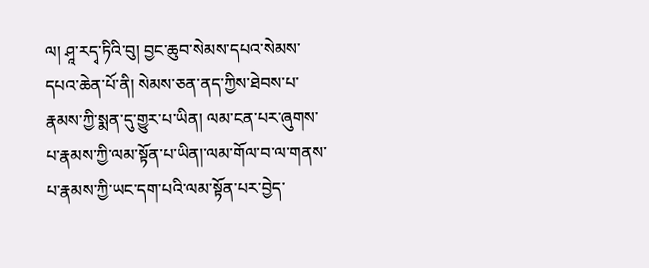ལ། ཤཱ་རདྭ་ཏིའི་བུ། བྱང་ཆུབ་སེམས་དཔའ་སེམས་དཔའ་ཆེན་པོ་ནི། སེམས་ཅན་ནད་ཀྱིས་ཐེབས་པ་རྣམས་ཀྱི་སྨན་དུ་གྱུར་པ་ཡིན། ལམ་ངན་པར་ཞུགས་པ་རྣམས་ཀྱི་ལམ་སྟོན་པ་ཡིན།་ལམ་གོལ་བ་ལ་གནས་པ་རྣམས་ཀྱི་ཡང་དག་པའི་ལམ་སྟོན་པར་བྱེད་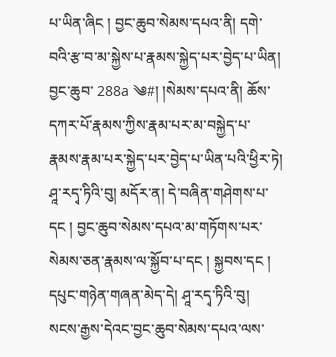པ་ཡིན་ཞིང ། བྱང་ཆུབ་སེམས་དཔའ་ནི། དགེ་བའི་རྩ་བ་མ་སྐྱེས་པ་རྣམས་སྐྱེད་པར་བྱེད་པ་ཡིན། བྱང་ཆུབ་ 288a ༄#། །སེམས་དཔའ་ནི། ཆོས་དཀར་པོ་རྣམས་ཀྱིས་རྣམ་པར་མ་བསྐྱེད་པ་རྣམས་རྣམ་པར་སྐྱེད་པར་བྱེད་པ་ཡིན་པའི་ཕྱིར་ཏེ། ཤཱ་རདྭ་ཏིའི་བུ། མདོར་ན། དེ་བཞིན་གཤེགས་པ་དང ། བྱང་ཆུབ་སེམས་དཔའ་མ་གཏོགས་པར་སེམས་ཅན་རྣམས་ལ་སྐྱོབ་པ་དང ། སྐྱབས་དང ། དཔུང་གཉེན་གཞན་མེད་དེ། ཤཱ་རདྭ་ཏིའི་བུ། སངས་རྒྱས་དེའང་བྱང་ཆུབ་སེམས་དཔའ་ལས་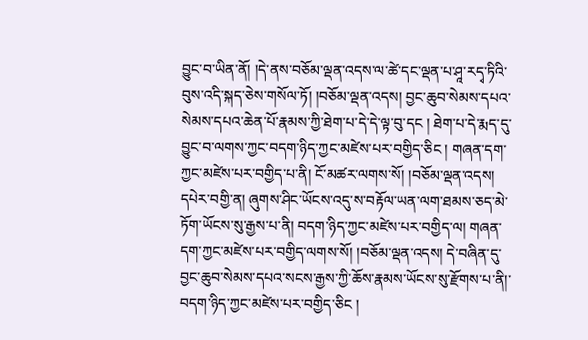བྱུང་བ་ཡིན་ནོ། །དེ་ནས་བཅོམ་ལྡན་འདས་ལ་ཚེ་དང་ལྡན་པ་ཤཱ་རདྭ་ཏིའི་བུས་འདི་སྐད་ཅེས་གསོལ་ཏོ། །བཅོམ་ལྡན་འདས། བྱང་ཆུབ་སེམས་དཔའ་སེམས་དཔའ་ཆེན་པོ་རྣམས་ཀྱི་ཐེག་པ་དེ་དེ་ལྟ་བུ་དང ། ཐེག་པ་དེ་རྨད་དུ་བྱུང་བ་ལགས་ཀྱང་བདག་ཉིད་ཀྱང་མཛེས་པར་བགྱིད་ཅིང ། གཞན་དག་ཀྱང་མཛེས་པར་བགྱིད་པ་ནི། ངོ་མཚར་ལགས་སོ། །བཅོམ་ལྡན་འདས། དཔེར་བགྱི་ན། ཞུགས་ཤིང་ཡོངས་འདུ་ས་བརྟོལ་ཡན་ལག་ཐམས་ཅད་མེ་ཏོག་ཡོངས་སུ་རྒྱས་པ་ནི། བདག་ཉིད་ཀྱང་མཛེས་པར་བགྱིད་ལ། གཞན་དག་ཀྱང་མཛེས་པར་བགྱིད་ལགས་སོ། །བཅོམ་ལྡན་འདས། དེ་བཞིན་དུ་བྱང་ཆུབ་སེམས་དཔའ་སངས་རྒྱས་ཀྱི་ཆོས་རྣམས་ཡོངས་སུ་རྫོགས་པ་ནི།་བདག་ཉིད་ཀྱང་མཛེས་པར་བགྱིད་ཅིང །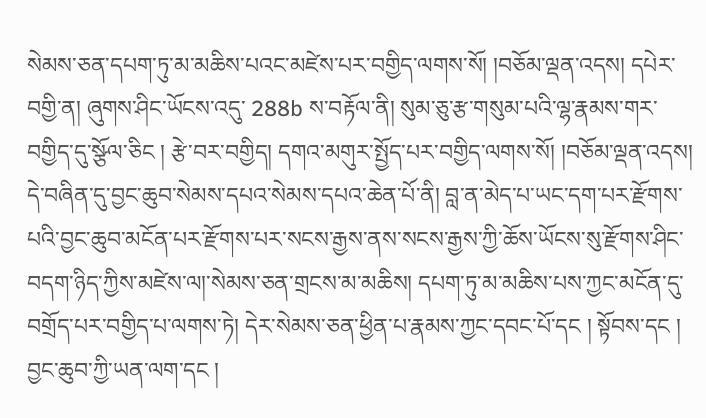སེམས་ཅན་དཔག་ཏུ་མ་མཆིས་པའང་མཛེས་པར་བགྱིད་ལགས་སོ། །བཅོམ་ལྡན་འདས། དཔེར་བགྱི་ན། ཞུགས་ཤིང་ཡོངས་འདུ་ 288b ས་བརྟོལ་ནི། སུམ་ཅུ་རྩ་གསུམ་པའི་ལྷ་རྣམས་གར་བགྱིད་དུ་སྩོལ་ཅིང ། རྩེ་བར་བགྱིད། དགའ་མགུར་སྤྱོད་པར་བགྱིད་ལགས་སོ། །བཅོམ་ལྡན་འདས། དེ་བཞིན་དུ་བྱང་ཆུབ་སེམས་དཔའ་སེམས་དཔའ་ཆེན་པོ་ནི། བླ་ན་མེད་པ་ཡང་དག་པར་རྫོགས་པའི་བྱང་ཆུབ་མངོན་པར་རྫོགས་པར་སངས་རྒྱས་ནས་སངས་རྒྱས་ཀྱི་ཆོས་ཡོངས་སུ་རྫོགས་ཤིང་བདག་ཉིད་ཀྱིས་མཛེས་ལ།་སེམས་ཅན་གྲངས་མ་མཆིས། དཔག་ཏུ་མ་མཆིས་པས་ཀྱང་མངོན་དུ་བགྲོད་པར་བགྱིད་པ་ལགས་ཏེ། དེར་སེམས་ཅན་ཕྱིན་པ་རྣམས་ཀྱང་དབང་པོ་དང ། སྟོབས་དང ། བྱང་ཆུབ་ཀྱི་ཡན་ལག་དང །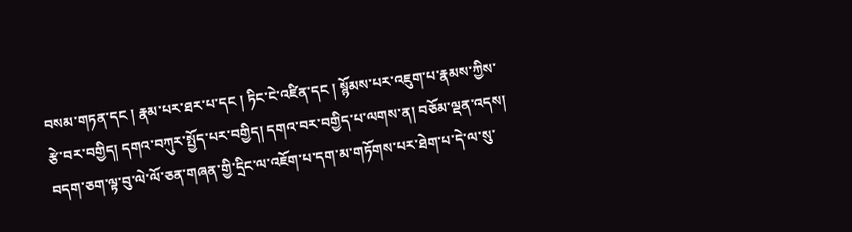བསམ་གཏན་དང ། རྣམ་པར་ཐར་པ་དང ། ཏིང་ངེ་འཛིན་དང ། སྙོམས་པར་འཇུག་པ་རྣམས་ཀྱིས་རྩེ་བར་བགྱིད། དགའ་བཀུར་སྤྱོད་པར་བགྱིད། དགའ་བར་བགྱིད་པ་ལགས་ན། བཅོམ་ལྡན་འདས། བདག་ཅག་ལྟ་བུ་ལེ་ལོ་ཅན་གཞན་གྱི་དྲིང་ལ་འཇོག་པ་དག་མ་གཏོགས་པར་ཐེག་པ་དེ་ལ་སུ་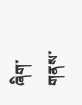ཞིག་གནས་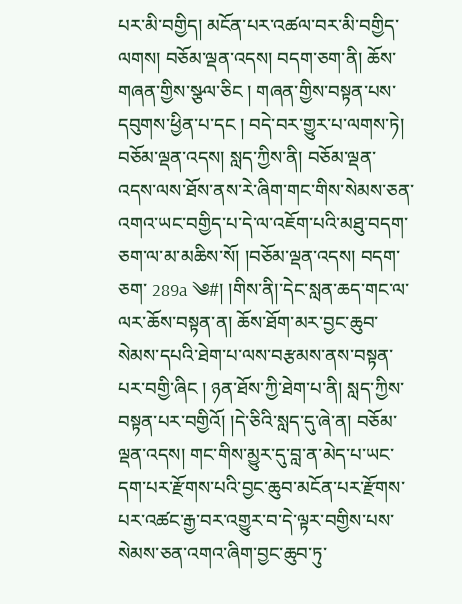པར་མི་བགྱིད། མངོན་པར་འཚལ་བར་མི་བགྱིད་ལགས། བཅོམ་ལྡན་འདས། བདག་ཅག་ནི། ཆོས་གཞན་གྱིས་སྩལ་ཅིང ། གཞན་གྱིས་བསྟན་པས་དབུགས་ཕྱིན་པ་དང ། བདེ་བར་གྱུར་པ་ལགས་ཏེ། བཅོམ་ལྡན་འདས། སླད་ཀྱིས་ནི། བཅོམ་ལྡན་འདས་ལས་ཐོས་ནས་རེ་ཞིག་གང་གིས་སེམས་ཅན་འགའ་ཡང་བགྱིད་པ་དེ་ལ་འཇོག་པའི་མཐུ་བདག་ཅག་ལ་མ་མཆིས་སོ། །བཅོམ་ལྡན་འདས། བདག་ཅག་ 289a ༄#། །གིས་ནི།་དེང་སླན་ཆད་གང་ལ་ལར་ཆོས་བསྟན་ན། ཆོས་ཐོག་མར་བྱང་ཆུབ་སེམས་དཔའི་ཐེག་པ་ལས་བརྩམས་ནས་བསྟན་པར་བགྱི་ཞིང ། ཉན་ཐོས་ཀྱི་ཐེག་པ་ནི། སླད་ཀྱིས་བསྟན་པར་བགྱིའོ། །དེ་ཅིའི་སླད་དུ་ཞེ་ན། བཅོམ་ལྡན་འདས། གང་གིས་མྱུར་དུ་བླ་ན་མེད་པ་ཡང་དག་པར་རྫོགས་པའི་བྱང་ཆུབ་མངོན་པར་རྫོགས་པར་འཚང་རྒྱ་བར་འགྱུར་བ་དེ་ལྟར་བགྱིས་པས་སེམས་ཅན་འགའ་ཞིག་བྱང་ཆུབ་ཏུ་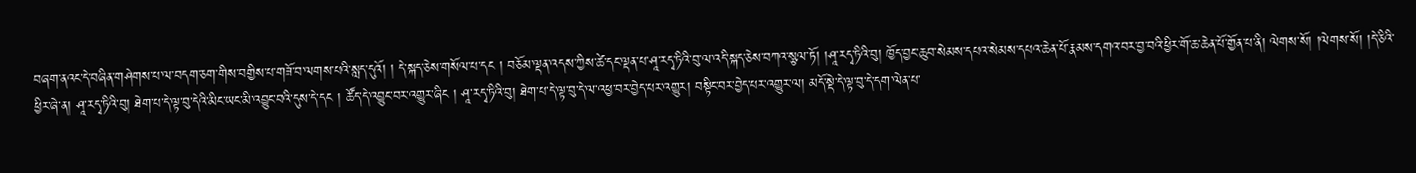བཞག་ནའང་དེ་བཞིན་གཤེགས་པ་ལ་བདག་ཅག་གིས་བགྱིས་པ་གཟོ་བ་ལགས་པའི་སླད་དུའོ། ། དེ་སྐད་ཅེས་གསོལ་པ་དང ། བཅོམ་ལྡན་འདས་ཀྱིས་ཚེ་དང་ལྡན་པ་ཤཱ་རདྭ་ཏིའི་བུ་ལ་འདི་སྐད་ཅེས་བཀའ་སྩལ་ཏོ། །ཤཱ་རདྭ་ཏིའི་བུ། ཁྱོད་བྱང་ཆུབ་སེམས་དཔའ་སེམས་དཔའ་ཆེན་པོ་རྣམས་དགའ་བར་བྱ་བའི་ཕྱིར་གོ་ཆ་ཆེན་པོ་གྱོན་པ་ནི། ལེགས་སོ། །ལེགས་སོ། །དེ་ཅིའི་ཕྱིར་ཞེ་ན། ཤཱ་རདྭ་ཏིའི་བུ། ཐེག་པ་དེ་ལྟ་བུ་དེའི་མིང་ཡང་མི་འབྱུང་བའི་དུས་དེ་དང ། ཚོད་དེ་འབྱུང་བར་འགྱུར་ཞིང ། ཤཱ་རདྭ་ཏིའི་བུ། ཐེག་པ་དེ་ལྟ་བུ་དེ་ལ་འཕྱ་བར་བྱེད་པར་འགྱུར། བསྟིང་བར་བྱེད་པར་འགྱུར་ལ། མདོ་སྡེ་དེ་ལྟ་བུ་དེ་དག་ལེན་པ་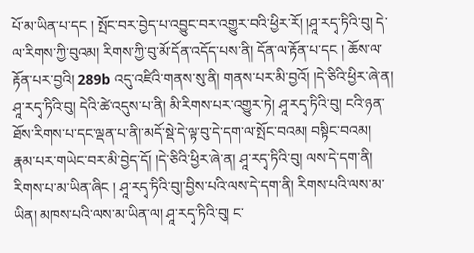པོ་མ་ཡིན་པ་དང ། སྤོང་བར་བྱེད་པ་འབྱུང་བར་འགྱུར་བའི་ཕྱིར་རོ། །ཤཱ་རདྭ་ཏིའི་བུ། དེ་ལ་རིགས་ཀྱི་བུའམ། རིགས་ཀྱི་བུ་མོ་དོན་འདོད་པས་ནི། དོན་ལ་རྟོན་པ་དང ། ཆོས་ལ་རྟོན་པར་བྱའི། 289b འདུ་འཛིའི་གནས་སུ་ནི། གནས་པར་མི་བྱའོ། །དེ་ཅིའི་ཕྱིར་ཞེ་ན། ཤཱ་རདྭ་ཏིའི་བུ། དེའི་ཚེ་འདུས་པ་ནི། མི་རིགས་པར་འགྱུར་ཏེ། ཤཱ་རདྭ་ཏིའི་བུ། ངའི་ཉན་ཐོས་རིགས་པ་དང་ལྡན་པ་ནི།་མདོ་སྡེ་དེ་ལྟ་བུ་དེ་དག་ལ་སྤོང་བའམ། བསྟིང་བའམ། རྣམ་པར་གཡེང་བར་མི་བྱེད་དོ། །དེ་ཅིའི་ཕྱིར་ཞེ་ན། ཤཱ་རདྭ་ཏིའི་བུ། ལས་དེ་དག་ནི། རིགས་པ་མ་ཡིན་ཞིང ། ཤཱ་རདྭ་ཏིའི་བུ།་བྱིས་པའི་ལས་དེ་དག་ནི། རིགས་པའི་ལས་མ་ཡིན། མཁས་པའི་ལས་མ་ཡིན་ལ། ཤཱ་རདྭ་ཏིའི་བུ། ང་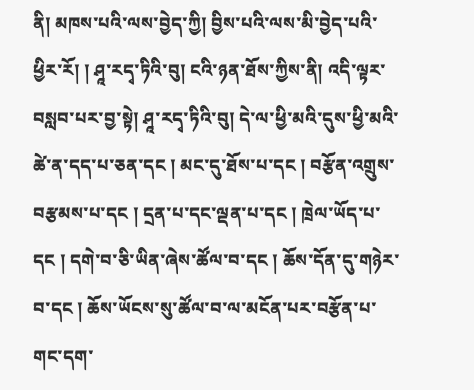ནི། མཁས་པའི་ལས་བྱེད་ཀྱི། བྱིས་པའི་ལས་མི་བྱེད་པའི་ཕྱིར་རོ། ། ཤཱ་རདྭ་ཏིའི་བུ། ངའི་ཉན་ཐོས་ཀྱིས་ནི། འདི་ལྟར་བསླབ་པར་བྱ་སྟེ། ཤཱ་རདྭ་ཏིའི་བུ། དེ་ལ་ཕྱི་མའི་དུས་ཕྱི་མའི་ཚེ་ན་དད་པ་ཅན་དང ། མང་དུ་ཐོས་པ་དང ། བརྩོན་འགྲུས་བརྩམས་པ་དང ། དྲན་པ་དང་ལྡན་པ་དང ། ཁྲེལ་ཡོད་པ་དང ། དགེ་བ་ཅི་ཡིན་ཞེས་ཚོལ་བ་དང ། ཆོས་དོན་དུ་གཉེར་བ་དང ། ཆོས་ཡོངས་སུ་ཚོལ་བ་ལ་མངོན་པར་བརྩོན་པ་གང་དག་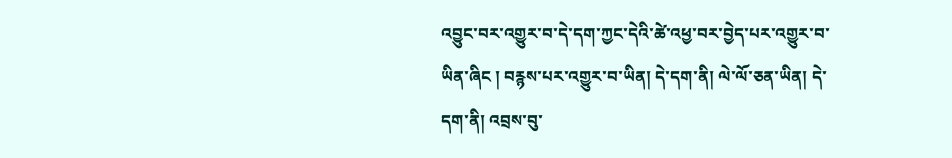འབྱུང་བར་འགྱུར་བ་དེ་དག་ཀྱང་དེའི་ཚེ་འཕྱ་བར་བྱེད་པར་འགྱུར་བ་ཡིན་ཞིང ། བརྙས་པར་འགྱུར་བ་ཡིན། དེ་དག་ནི། ལེ་ལོ་ཅན་ཡིན། དེ་དག་ནི། འབྲས་བུ་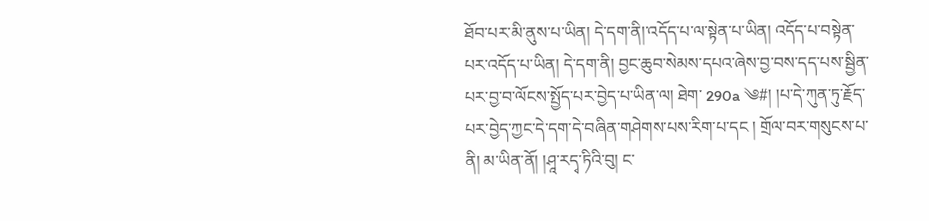ཐོབ་པར་མི་ནུས་པ་ཡིན། དེ་དག་ནི།་འདོད་པ་ལ་སྟེན་པ་ཡིན། འདོད་པ་བསྟེན་པར་འདོད་པ་ཡིན། དེ་དག་ནི། བྱང་ཆུབ་སེམས་དཔའ་ཞེས་བྱ་བས་དད་པས་སྦྱིན་པར་བྱ་བ་ལོངས་སྤྱོད་པར་བྱེད་པ་ཡིན་ལ། ཐེག་ 290a ༄#། །པ་དེ་ཀུན་ཏུ་རྗོད་པར་བྱེད་ཀྱང་དེ་དག་དེ་བཞིན་གཤེགས་པས་རིག་པ་དང ། གྲོལ་བར་གསུངས་པ་ནི། མ་ཡིན་ནོ། །ཤཱ་རདྭ་ཏིའི་བུ། ང་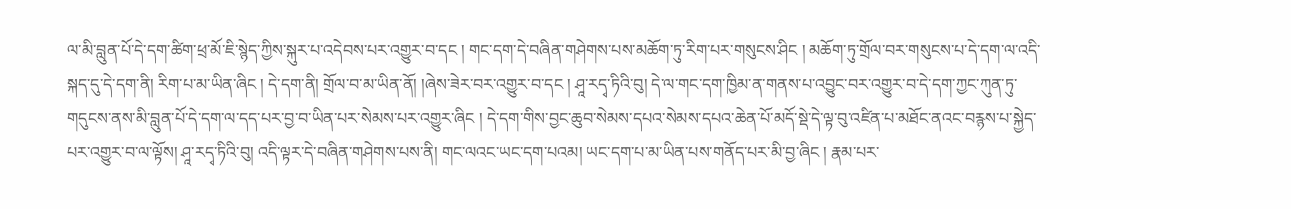ལ་མི་བླུན་པོ་དེ་དག་ཚིག་ཕྲ་མོ་ཇི་སྙེད་ཀྱིས་སྐུར་པ་འདེབས་པར་འགྱུར་བ་དང ། གང་དག་དེ་བཞིན་གཤེགས་པས་མཆོག་ཏུ་རིག་པར་གསུངས་ཤིང ། མཆོག་ཏུ་གྲོལ་བར་གསུངས་པ་དེ་དག་ལ་འདི་སྐད་དུ་དེ་དག་ནི། རིག་པ་མ་ཡིན་ཞིང ། དེ་དག་ནི། གྲོལ་བ་མ་ཡིན་ནོ། །ཞེས་ཟེར་བར་འགྱུར་བ་དང ། ཤཱ་རདྭ་ཏིའི་བུ། དེ་ལ་གང་དག་ཁྱིམ་ན་གནས་པ་འབྱུང་བར་འགྱུར་བ་དེ་དག་ཀྱང་ཀུན་ཏུ་གདུངས་ནས་མི་བླུན་པོ་དེ་དག་ལ་དད་པར་བྱ་བ་ཡིན་པར་སེམས་པར་འགྱུར་ཞིང ། དེ་དག་གིས་བྱང་ཆུབ་སེམས་དཔའ་སེམས་དཔའ་ཆེན་པོ་མདོ་སྡེ་དེ་ལྟ་བུ་འཛིན་པ་མཐོང་ནའང་བརྙས་པ་སྐྱེད་པར་འགྱུར་བ་ལ་ལྟོས། ཤཱ་རདྭ་ཏིའི་བུ། འདི་ལྟར་དེ་བཞིན་གཤེགས་པས་ནི། གང་ལའང་ཡང་དག་པའམ། ཡང་དག་པ་མ་ཡིན་པས་གནོད་པར་མི་བྱ་ཞིང ། རྣམ་པར་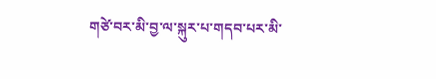གཙེ་བར་མི་བྱ་ལ་སྐུར་པ་གདབ་པར་མི་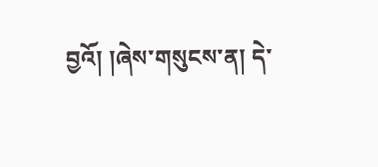བྱའོ། །ཞེས་གསུངས་ན། དེ་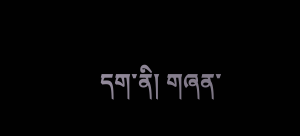དག་ནི། གཞན་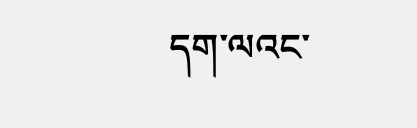དག་ལའང་